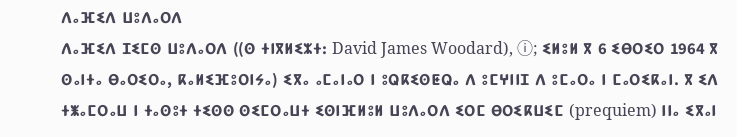ⴷⴰⴼⵉⴷ ⵡⵓⴷⴰⵔⴷ
ⴷⴰⴼⵉⴷ ⵊⵉⵎⵙ ⵡⵓⴷⴰⵔⴷ ((ⵙ ⵜⵏⴳⵍⵉⵣⵜ: David James Woodard), ⓘ; ⵉⵍⵓⵍ ⴳ 6 ⵉⴱⵔⵉⵔ 1964 ⴳ ⵙⴰⵏⵜⴰ ⴱⴰⵔⵉⵔⴰ, ⴽⴰⵍⵉⴼⵓⵔⵏⵢⴰ) ⵉⴳⴰ ⴰⵎⴰⵏⴰⵔ ⵏ ⵓⵕⴽⵉⵙⵟⵕⴰ ⴷ ⵓⵎⵖⵏⵏⵊ ⴷ ⵓⵎⴰⵔⴰ ⵏ ⵎⴰⵔⵉⴽⴰⵏ. ⴳ ⵉⴷ ⵜⵥⴰⵎⵔⴰⵡ ⵏ ⵜⴰⵙⵓⵜ ⵜⵉⵙⵙ ⵙⵉⵎⵔⴰⵡⵜ ⵉⵙⵏⴼⵍⵓⵍ ⵡⵓⴷⴰⵔⴷ ⵉⵔⵎ ⴱⵔⵉⴽⵡⵉⵎ (prequiem) ⵏⵏⴰ ⵉⴳⴰⵏ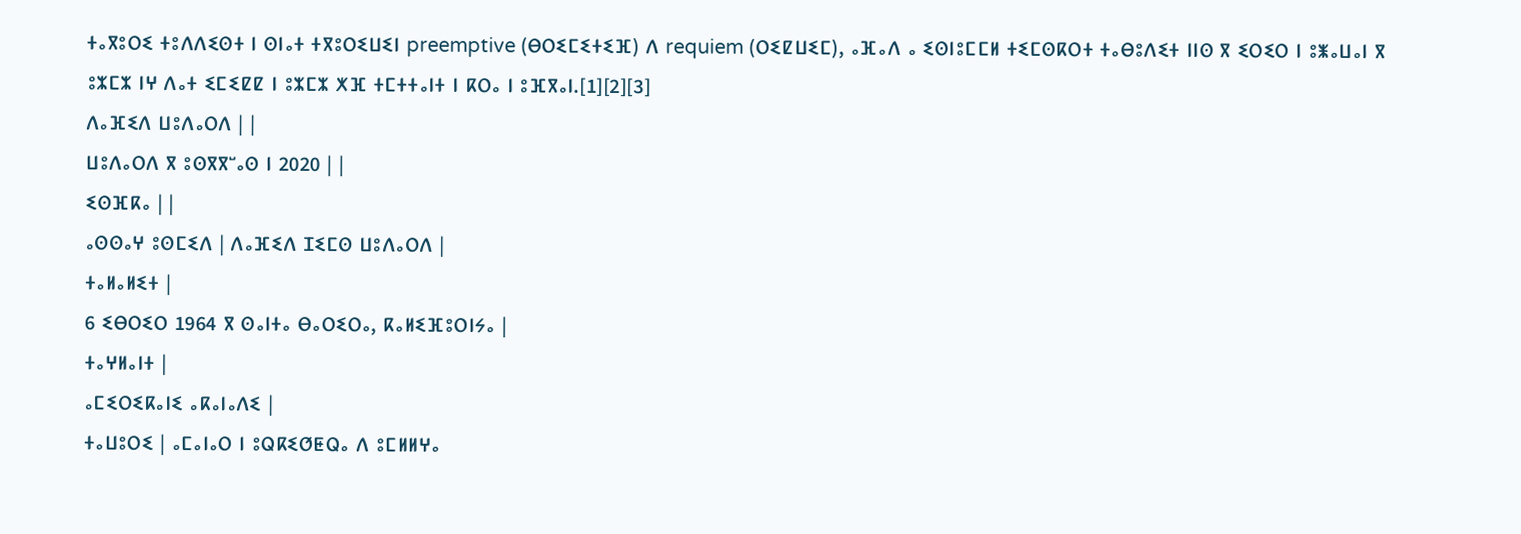ⵜⴰⴳⵓⵔⵉ ⵜⵓⴷⴷⵉⵙⵜ ⵏ ⵙⵏⴰⵜ ⵜⴳⵓⵔⵉⵡⵉⵏ preemptive (ⴱⵔⵉⵎⵉⵜⵉⴼ) ⴷ requiem (ⵔⵉⵇⵡⵉⵎ), ⴰⴼⴰⴷ ⴰ ⵉⵙⵏⵓⵎⵎⵍ ⵜⵉⵎⵙⴽⵔⵜ ⵜⴰⴱⵓⴷⵉⵜ ⵏⵏⵙ ⴳ ⵉⵔⵉⵔ ⵏ ⵓⵥⴰⵡⴰⵏ ⴳ ⵓⵣⵎⵣ ⵏⵖ ⴷⴰⵜ ⵉⵎⵉⵇⵇ ⵏ ⵓⵣⵎⵣ ⵅⴼ ⵜⵎⵜⵜⴰⵏⵜ ⵏ ⴽⵔⴰ ⵏ ⵓⴼⴳⴰⵏ.[1][2][3]
ⴷⴰⴼⵉⴷ ⵡⵓⴷⴰⵔⴷ | |
ⵡⵓⴷⴰⵔⴷ ⴳ ⵓⵙⴳⴳⵯⴰⵙ ⵏ 2020 | |
ⵉⵙⴼⴽⴰ | |
ⴰⵙⵙⴰⵖ ⵓⵙⵎⵉⴷ | ⴷⴰⴼⵉⴷ ⵊⵉⵎⵙ ⵡⵓⴷⴰⵔⴷ |
ⵜⴰⵍⴰⵍⵉⵜ |
6 ⵉⴱⵔⵉⵔ 1964 ⴳ ⵙⴰⵏⵜⴰ ⴱⴰⵔⵉⵔⴰ, ⴽⴰⵍⵉⴼⵓⵔⵏⵢⴰ |
ⵜⴰⵖⵍⴰⵏⵜ |
ⴰⵎⵉⵔⵉⴽⴰⵏⵉ ⴰⴽⴰⵏⴰⴷⵉ |
ⵜⴰⵡⵓⵔⵉ | ⴰⵎⴰⵏⴰⵔ ⵏ ⵓⵕⴽⵉⵚⵟⵕⴰ ⴷ ⵓⵎⵍⵍⵖⴰ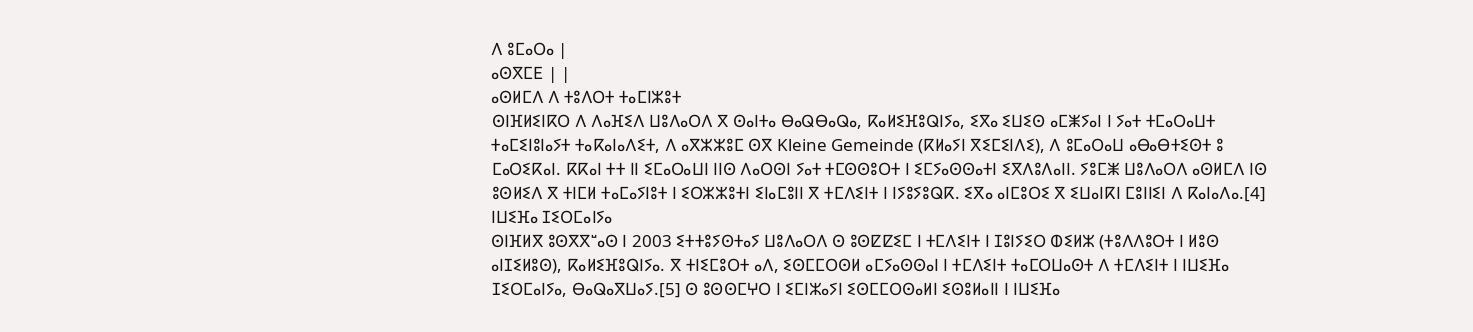ⴷ ⵓⵎⴰⵔⴰ |
ⴰⵙⴳⵎⴹ | |
ⴰⵙⵍⵎⴷ ⴷ ⵜⵓⴷⵔⵜ ⵜⴰⵎⵏⵣⵓⵜ
ⵙⵏⴼⵍⵉⵏⴽⵔ ⴷ ⴷⴰⴼⵉⴷ ⵡⵓⴷⴰⵔⴷ ⴳ ⵙⴰⵏⵜⴰ ⴱⴰⵕⴱⴰⵕⴰ, ⴽⴰⵍⵉⴼⵓⵕⵏⵢⴰ, ⵉⴳⴰ ⵉⵡⵉⵙ ⴰⵎⵥⵢⴰⵏ ⵏ ⵢⴰⵜ ⵜⵎⴰⵔⴰⵡⵜ ⵜⴰⵎⵉⵏⵓⵏⴰⵢⵜ ⵜⴰⴽⴰⵏⴰⴷⵉⵜ, ⴷ ⴰⴳⵣⵣⵓⵎ ⵙⴳ Kleine Gemeinde (ⴽⵍⴰⵢⵏ ⴳⵉⵎⵉⵏⴷⵉ), ⴷ ⵓⵎⴰⵔⴰⵡ ⴰⴱⴰⴱⵜⵉⵙⵜ ⵓ ⵎⴰⵔⵉⴽⴰⵏ. ⴽⴽⴰⵏ ⵜⵜ ⵏⵏ ⵉⵎⴰⵔⴰⵡⵏ ⵏⵏⵙ ⴷⴰⵔⵙⵏ ⵢⴰⵜ ⵜⵎⵙⵙⵓⵔⵜ ⵏ ⵉⵎⵢⴰⵙⵙⴰⵜⵏ ⵉⴳⴷⵓⴷⴰⵏⵏ. ⵢⵓⵎⵥ ⵡⵓⴷⴰⵔⴷ ⴰⵙⵍⵎⴷ ⵏⵙ ⵓⵙⵍⵉⴷ ⴳ ⵜⵏⵎⵍ ⵜⴰⵎⴰⵢⵏⵓⵜ ⵏ ⵉⵔⵣⵣⵓⵜⵏ ⵉⵏⴰⵎⵓⵏⵏ ⴳ ⵜⵎⴷⵉⵏⵜ ⵏ ⵏⵢⵓⵢⵓⵕⴽ. ⵉⴳⴰ ⴰⵏⵎⵓⵔⵉ ⴳ ⵉⵡⴰⵏⴽⵏ ⵎⵓⵏⵏⵉⵏ ⴷ ⴽⴰⵏⴰⴷⴰ.[4]
ⵏⵡⵉⴼⴰ ⵊⵉⵔⵎⴰⵏⵢⴰ
ⵙⵏⴼⵍⴳ ⵓⵙⴳⴳⵯⴰⵙ ⵏ 2003 ⵉⵜⵜⵓⵢⵙⵜⴰⵢ ⵡⵓⴷⴰⵔⴷ ⵙ ⵓⵙⵇⵇⵉⵎ ⵏ ⵜⵎⴷⵉⵏⵜ ⵏ ⵊⵓⵏⵢⵉⵔ ⵀⵉⵍⵣ (ⵜⵓⴷⴷⵓⵔⵜ ⵏ ⵍⵓⵙ ⴰⵏⵊⵉⵍⵓⵙ), ⴽⴰⵍⵉⴼⵓⵕⵏⵢⴰ. ⴳ ⵜⵏⵉⵎⵓⵔⵜ ⴰⴷ, ⵉⵙⵎⵎⵔⵙⵍ ⴰⵎⵢⴰⵙⵙⴰⵏ ⵏ ⵜⵎⴷⵉⵏⵜ ⵜⴰⵎⵔⵡⴰⵙⵜ ⴷ ⵜⵎⴷⵉⵏⵜ ⵏ ⵏⵡⵉⴼⴰ ⵊⵉⵔⵎⴰⵏⵢⴰ, ⴱⴰⵕⴰⴳⵡⴰⵢ.[5] ⵙ ⵓⵙⵙⵎⵖⵔ ⵏ ⵉⵎⵏⵣⴰⵢⵏ ⵉⵙⵎⵎⵔⵙⴰⵍⵏ ⵉⵙⵓⵍⴰⵏⵏ ⵏ ⵏⵡⵉⴼⴰ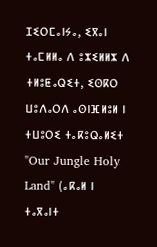ⵊⵉⵔⵎⴰⵏⵢⴰ, ⵉⴳⴰⵏ ⵜⴰⵎⵍⵍⴰ ⴷ ⵓⵣⵉⵍⵍⵣ ⴷ ⵜⵍⵓⵟⴰⵕⵉⵜ, ⵉⵙⴽⵔ ⵡⵓⴷⴰⵔⴷ ⴰⵙⵏⴼⵍⵓⵍ ⵏ ⵜⵡⵓⵔⵉ ⵜⴰⴽⵓⵕⴰⵍⵉⵜ "Our Jungle Holy Land" (ⴰⴽⴰⵍ ⵏ ⵜⴰⴳⴰⵏⵜ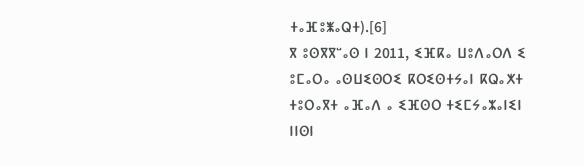ⵜⴰⴼⵓⵥⴰⵕⵜ).[6]
ⴳ ⵓⵙⴳⴳⵯⴰⵙ ⵏ 2011, ⵉⴼⴽⴰ ⵡⵓⴷⴰⵔⴷ ⵉ ⵓⵎⴰⵔⴰ ⴰⵙⵡⵉⵙⵔⵉ ⴽⵔⵉⵙⵜⵢⴰⵏ ⴽⵕⴰⵅⵜ ⵜⵓⵔⴰⴳⵜ ⴰⴼⴰⴷ ⴰ ⵉⴼⵙⵔ ⵜⵉⵎⵢⴰⵣⴰⵏⵉⵏ ⵏⵏⵙⵏ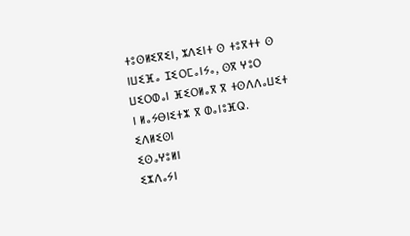ⵜⵓⵙⵍⵉⴳⵉⵏ, ⵣⴷⵉⵏⵜ ⵙ ⵜⵓⴳⵜⵜ ⵙ ⵏⵡⵉⴼⴰ ⵊⵉⵔⵎⴰⵏⵢⴰ, ⵙⴳ ⵖⵓⵔ ⵡⵉⵔⵀⴰⵏ ⴼⵉⵔⵍⴰⴳ ⴳ ⵜⵙⴷⴷⴰⵡⵉⵜ ⵏ ⵍⴰⵢⴱⵏⵉⵜⵣ ⴳ ⵀⴰⵏⵓⴼⵕ.
ⵉⴷⵍⵉⵙⵏ
ⵉⵙⴰⵖⵓⵍⵏ
ⵉⵣⴷⴰⵢⵏ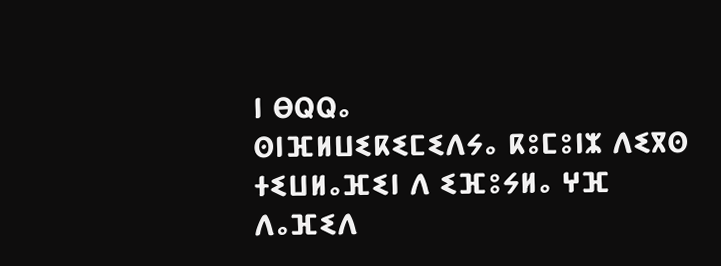ⵏ ⴱⵕⵕⴰ
ⵙⵏⴼⵍⵡⵉⴽⵉⵎⵉⴷⵢⴰ ⴽⵓⵎⵓⵏⵣ ⴷⵉⴳⵙ ⵜⵉⵡⵍⴰⴼⵉⵏ ⴷ ⵉⴼⵓⵢⵍⴰ ⵖⴼ ⴷⴰⴼⵉⴷ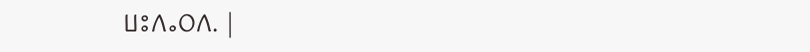ⵡⵓⴷⴰⵔⴷ. |